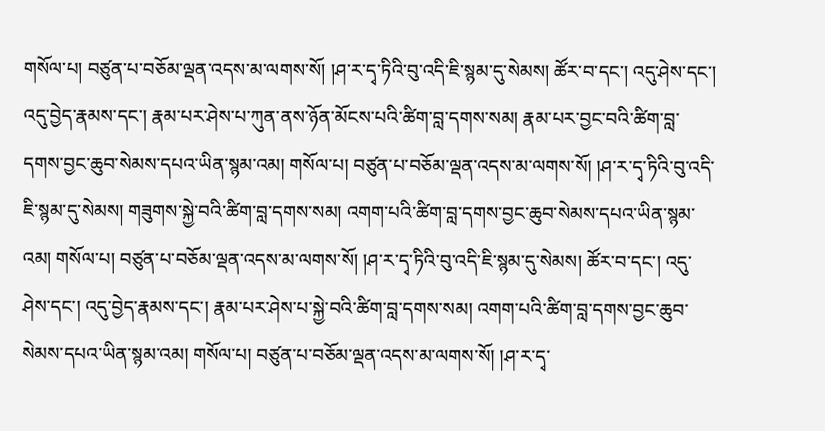གསོལ་པ། བཙུན་པ་བཅོམ་ལྡན་འདས་མ་ལགས་སོ། །ཤ་ར་དྭ་ཏིའི་བུ་འདི་ཇི་སྙམ་དུ་སེམས། ཚོར་བ་དང་། འདུ་ཤེས་དང་། འདུ་བྱེད་རྣམས་དང་། རྣམ་པར་ཤེས་པ་ཀུན་ནས་ཉོན་མོངས་པའི་ཚིག་བླ་དགས་སམ། རྣམ་པར་བྱང་བའི་ཚིག་བླ་དགས་བྱང་ཆུབ་སེམས་དཔའ་ཡིན་སྙམ་འམ། གསོལ་པ། བཙུན་པ་བཅོམ་ལྡན་འདས་མ་ལགས་སོ། །ཤ་ར་དྭ་ཏིའི་བུ་འདི་ཇི་སྙམ་དུ་སེམས། གཟུགས་སྐྱེ་བའི་ཚིག་བླ་དགས་སམ། འགག་པའི་ཚིག་བླ་དགས་བྱང་ཆུབ་སེམས་དཔའ་ཡིན་སྙམ་འམ། གསོལ་པ། བཙུན་པ་བཅོམ་ལྡན་འདས་མ་ལགས་སོ། །ཤ་ར་དྭ་ཏིའི་བུ་འདི་ཇི་སྙམ་དུ་སེམས། ཚོར་བ་དང་། འདུ་ཤེས་དང་། འདུ་བྱེད་རྣམས་དང་། རྣམ་པར་ཤེས་པ་སྐྱེ་བའི་ཚིག་བླ་དགས་སམ། འགག་པའི་ཚིག་བླ་དགས་བྱང་ཆུབ་སེམས་དཔའ་ཡིན་སྙམ་འམ། གསོལ་པ། བཙུན་པ་བཅོམ་ལྡན་འདས་མ་ལགས་སོ། །ཤ་ར་དྭ་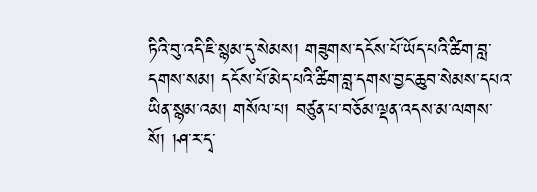ཏིའི་བུ་འདི་ཇི་སྙམ་དུ་སེམས། གཟུགས་དངོས་པོ་ཡོད་པའི་ཚིག་བླ་དགས་སམ། དངོས་པོ་མེད་པའི་ཚིག་བླ་དགས་བྱང་ཆུབ་སེམས་དཔའ་ཡིན་སྙམ་འམ། གསོལ་པ། བཙུན་པ་བཅོམ་ལྡན་འདས་མ་ལགས་སོ། །ཤ་ར་དྭ་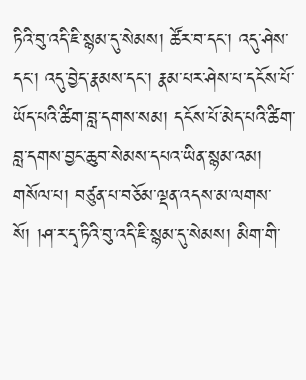ཏིའི་བུ་འདི་ཇི་སྙམ་དུ་སེམས། ཚོར་བ་དང་། འདུ་ཤེས་དང་། འདུ་བྱེད་རྣམས་དང་། རྣམ་པར་ཤེས་པ་དངོས་པོ་ཡོད་པའི་ཚིག་བླ་དགས་སམ། དངོས་པོ་མེད་པའི་ཚིག་བླ་དགས་བྱང་ཆུབ་སེམས་དཔའ་ཡིན་སྙམ་འམ། གསོལ་པ། བཙུན་པ་བཅོམ་ལྡན་འདས་མ་ལགས་སོ། །ཤ་ར་དྭ་ཏིའི་བུ་འདི་ཇི་སྙམ་དུ་སེམས། མིག་གི་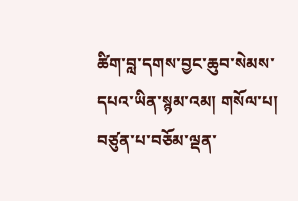ཚིག་བླ་དགས་བྱང་ཆུབ་སེམས་དཔའ་ཡིན་སྙམ་འམ། གསོལ་པ། བཙུན་པ་བཅོམ་ལྡན་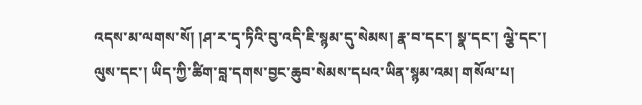འདས་མ་ལགས་སོ། །ཤ་ར་དྭ་ཏིའི་བུ་འདི་ཇི་སྙམ་དུ་སེམས། རྣ་བ་དང་། སྣ་དང་། ལྕེ་དང་། ལུས་དང་། ཡིད་ཀྱི་ཚིག་བླ་དགས་བྱང་ཆུབ་སེམས་དཔའ་ཡིན་སྙམ་འམ། གསོལ་པ།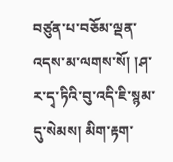བཙུན་པ་བཅོམ་ལྡན་འདས་མ་ལགས་སོ། །ཤ་ར་དྭ་ཏིའི་བུ་འདི་ཇི་སྙམ་དུ་སེམས། མིག་རྟག་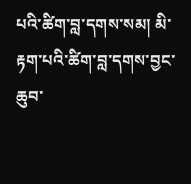པའི་ཚིག་བླ་དགས་སམ། མི་རྟག་པའི་ཚིག་བླ་དགས་བྱང་ཆུབ་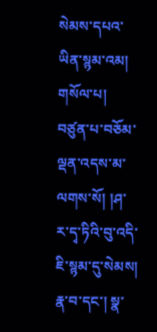སེམས་དཔའ་ཡིན་སྙམ་འམ། གསོལ་པ། བཙུན་པ་བཅོམ་ལྡན་འདས་མ་ལགས་སོ། །ཤ་ར་དྭ་ཏིའི་བུ་འདི་ཇི་སྙམ་དུ་སེམས། རྣ་བ་དང་། སྣ་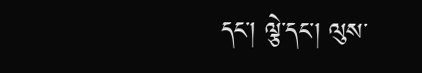དང་། ལྕེ་དང་། ལུས་